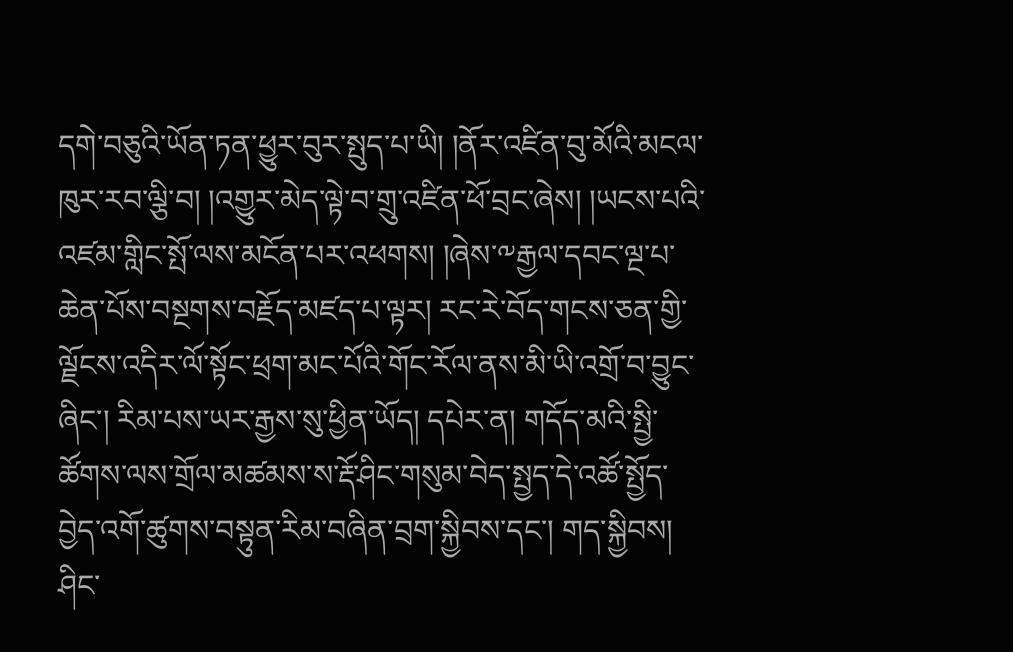དགེ་བཅུའི་ཡོན་ཏན་ཕྱུར་བུར་སྤུད་པ་ཡི། །ནོར་འཛིན་བུ་མོའི་མངལ་ཁུར་རབ་ལྕི་བ། །འགྱུར་མེད་ལྟེ་བ་གྲུ་འཛིན་ཕོ་བྲང་ཞེས། །ཡངས་པའི་འཛམ་གླིང་སྤོ་ལས་མངོན་པར་འཕགས། །ཞེས་༸རྒྱལ་དབང་ལྔ་པ་ཆེན་པོས་བསྔགས་བརྗོད་མཛད་པ་ལྟར། རང་རེ་བོད་གངས་ཅན་གྱི་ལྗོངས་འདིར་ལོ་སྟོང་ཕྲག་མང་པོའི་གོང་རོལ་ནས་མི་ཡི་འགྲོ་བ་བྱུང་ཞིང་། རིམ་པས་ཡར་རྒྱས་སུ་ཕྱིན་ཡོད། དཔེར་ན། གདོད་མའི་སྤྱི་ཚོགས་ལས་གྲོལ་མཚམས་ས་རྡོ་ཤིང་གསུམ་བེད་སྤྱད་དེ་འཚོ་སྤྱོད་བྱེད་འགོ་ཚུགས་བསྟུན་རིམ་བཞིན་བྲག་སྐྱིབས་དང་། གད་སྐྱིབས། ཤིང་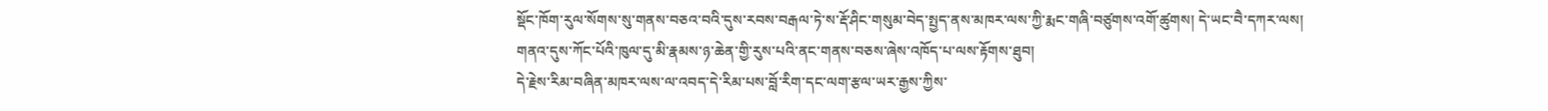སྡོང་ཁོག་རུལ་སོགས་སུ་གནས་བཅའ་བའི་དུས་རབས་བརྒལ་ཏེ་ས་རྡོ་ཤིང་གསུམ་བེད་སྤྱད་ནས་མཁར་ལས་ཀྱི་རྨང་གཞི་བཙུགས་འགོ་ཚུགས། དེ་ཡང་བཻ་དཀར་ལས། གནའ་དུས་ཀོང་པོའི་ཁུལ་དུ་མི་རྣམས་ཉ་ཆེན་གྱི་རུས་པའི་ནང་གནས་བཅས་ཞེས་འཁོད་པ་ལས་རྟོགས་ཐུབ།
དེ་རྗེས་རིམ་བཞིན་མཁར་ལས་ལ་འབད་དེ་རིམ་པས་བློ་རིག་དང་ལག་རྩལ་ཡར་རྒྱས་ཀྱིས་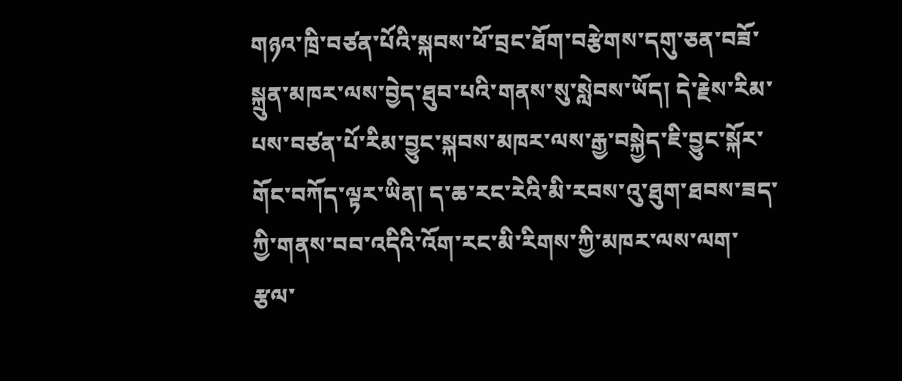གཉའ་ཁྲི་བཙན་པོའི་སྐབས་ཕོ་བྲང་ཐོག་བརྩེགས་དགུ་ཅན་བཟོ་སྐྲུན་མཁར་ལས་བྱེད་ཐུབ་པའི་གནས་སུ་སླེབས་ཡོད། དེ་རྗེས་རིམ་པས་བཙན་པོ་རིམ་བྱུང་སྐབས་མཁར་ལས་རྒྱ་བསྐྱེད་ཇི་བྱུང་སྐོར་གོང་བཀོད་ལྟར་ཡིན། ད་ཆ་རང་རེའི་མི་རབས་འུ་ཐུག་ཐབས་ཟད་ཀྱི་གནས་བབ་འདིའི་འོག་རང་མི་རིགས་ཀྱི་མཁར་ལས་ལག་རྩལ་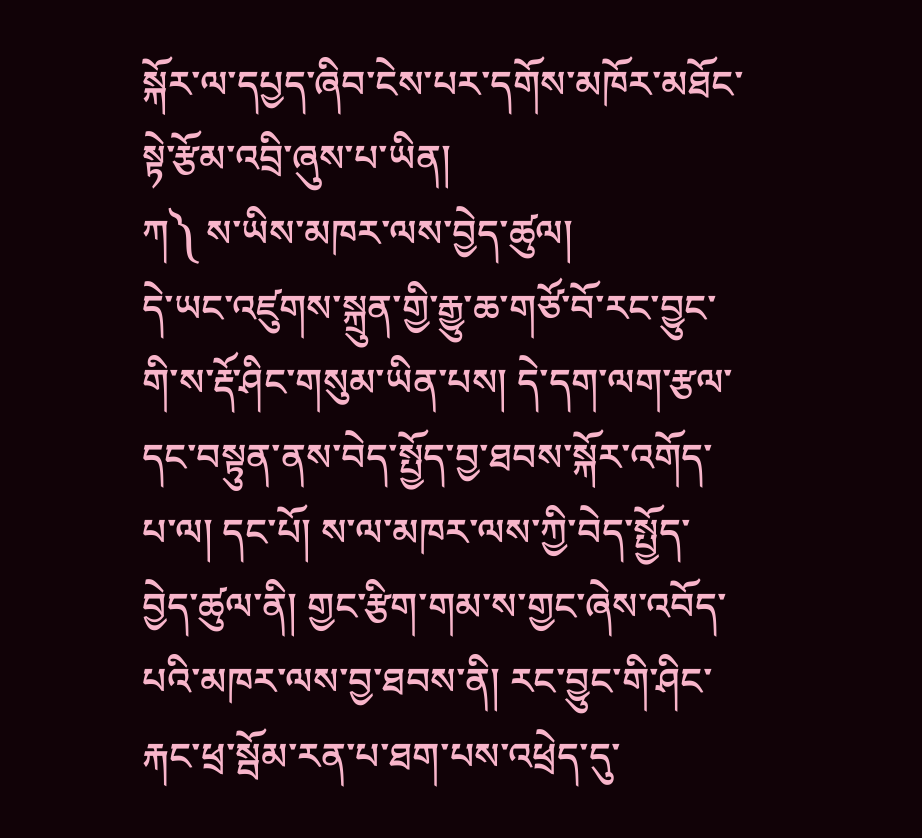སྐོར་ལ་དཔྱད་ཞིབ་ངེས་པར་དགོས་མཁོར་མཐོང་སྟེ་རྩོམ་འབྲི་ཞུས་པ་ཡིན།
ཀ༽ ས་ཡིས་མཁར་ལས་བྱེད་ཚུལ།
དེ་ཡང་འཛུགས་སྐྲུན་གྱི་རྒྱུ་ཆ་གཙོ་བོ་རང་བྱུང་གི་ས་རྡོ་ཤིང་གསུམ་ཡིན་པས། དེ་དག་ལག་རྩལ་དང་བསྟུན་ནས་བེད་སྤྱོད་བྱ་ཐབས་སྐོར་འགོད་པ་ལ། དང་པོ། ས་ལ་མཁར་ལས་ཀྱི་བེད་སྤྱོད་བྱེད་ཚུལ་ནི། གྱང་རྩིག་གམ་ས་གྱང་ཞེས་འབོད་པའི་མཁར་ལས་བྱ་ཐབས་ནི། རང་བྱུང་གི་ཤིང་རྐང་ཕྲ་སྦོམ་རན་པ་ཐག་པས་འཕྲེད་དུ་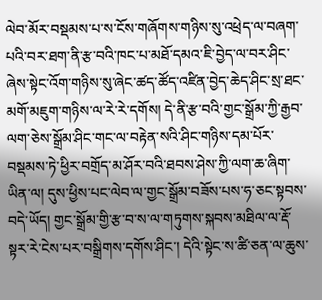ལེབ་མོར་བསྡམས་པ་ས་ངོས་གཞོགས་གཉིས་སུ་འཕྲེད་ལ་བཞག་པའི་བར་ཐག་ནི་རྩ་བའི་ཁང་པ་མཐོ་དམའ་ཇི་བྱེད་ལ་བར་ཤིང་ཞེས་སྟེང་འོག་གཉིས་སུ་ཞེང་ཚད་ཚོད་འཛིན་བྱེད་ཆེད་ཤིང་སྲ་ཐང་མགོ་མཇུག་གཉིས་ལ་རེ་རེ་དགོས། དེ་ནི་རྩ་བའི་གྱང་སྒྲོམ་ཀྱི་རྒྱབ་ལག་ཅེས་སྒྲོམ་ཤིང་གང་ལ་བརྟེན་སའི་ཤིང་གཉིས་དམ་པོར་བསྡམས་ཏེ་ཕྱིར་བགྲོད་མ་ཤོར་བའི་ཐབས་ཤེས་ཀྱི་ལག་ཆ་ཞིག་ཡིན་ལ། དུས་ཕྱིས་པང་ལེབ་ལ་གྱང་སྒྲོམ་བཟོས་པས་ཧ་ཅང་སྟབས་བདེ་ཡོད། གྱང་སྒྲོམ་གྱི་རྩ་བ་ས་ལ་གཏུགས་སྐབས་མཐིལ་ལ་རྡོ་སྟར་རེ་ངེས་པར་བསྒྲིགས་དགོས་ཤིང་། དེའི་སྟེང་ས་ཚི་ཅན་ལ་ཆུས་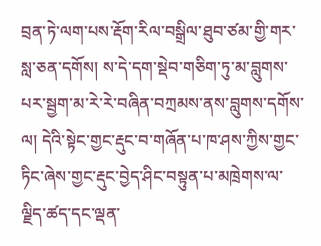བྲན་ཏེ་ལག་པས་རྡོག་རིལ་བསྒྲིལ་ཐུབ་ཙམ་གྱི་གར་སླ་ཅན་དགོས། ས་དེ་དག་སྡེབ་གཅིག་ཏུ་མ་བླུགས་པར་སྦྱག་མ་རེ་རེ་བཞིན་བཀྲམས་ནས་བླུགས་དགོས་ལ། དེའི་སྟེང་གྱང་རྡུང་བ་གཞོན་པ་ཁ་ཤས་ཀྱིས་གྱང་ཏིང་ཞེས་གྱང་རྡུང་བྱེད་ཤིང་བསྟུན་པ་མཁྲེགས་ལ་ལྗིད་ཚད་དང་ལྡན་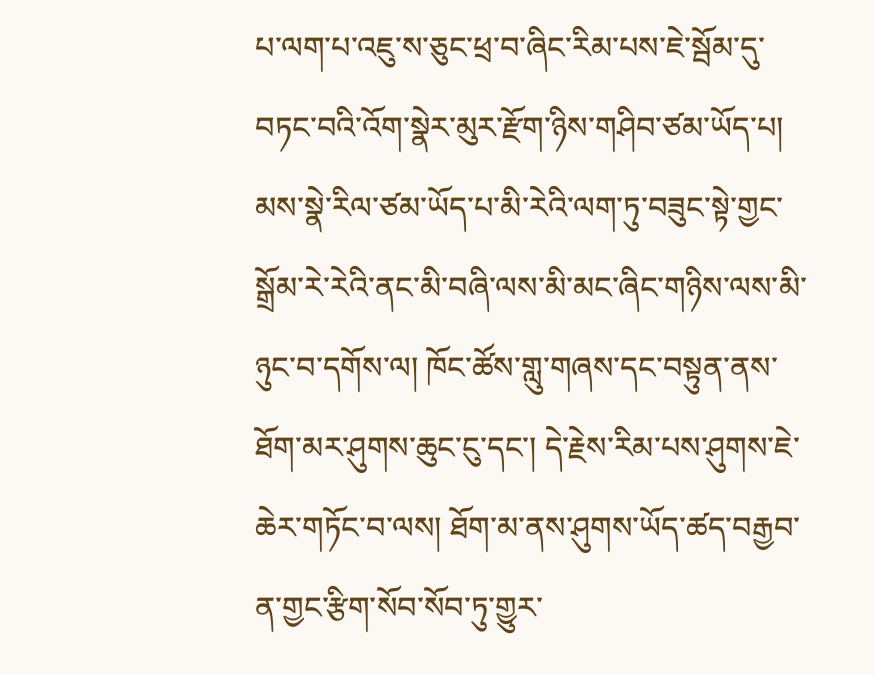པ་ལག་པ་འཇུ་ས་ཅུང་ཕྲ་བ་ཞིང་རིམ་པས་ཇེ་སྦོམ་དུ་བཏང་བའི་འོག་སྣེར་མུར་རྫོག་ཉིས་གཤིབ་ཙམ་ཡོད་པ། མས་སྣེ་རིལ་ཙམ་ཡོད་པ་མི་རེའི་ལག་ཏུ་བཟུང་སྟེ་གྱང་སྒྲོམ་རེ་རེའི་ནང་མི་བཞི་ལས་མི་མང་ཞིང་གཉིས་ལས་མི་ཉུང་བ་དགོས་ལ། ཁོང་ཚོས་གླུ་གཞས་དང་བསྟུན་ནས་ཐོག་མར་ཤུགས་ཆུང་ངུ་དང་། དེ་རྗེས་རིམ་པས་ཤུགས་ཇེ་ཆེར་གཏོང་བ་ལས། ཐོག་མ་ནས་ཤུགས་ཡོད་ཚད་བརྒྱབ་ན་གྱང་རྩིག་སོབ་སོབ་ཏུ་གྱུར་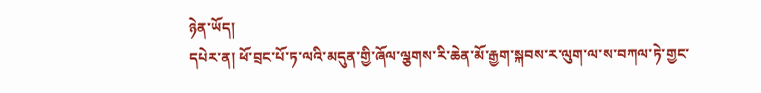ཉེན་ཡོད།
དཔེར་ན། ཕོ་བྲང་པོ་ཏ་ལའི་མདུན་གྱི་ཞོལ་ལྕགས་རི་ཆེན་མོ་རྒྱག་སྐབས་ར་ལུག་ལ་ས་བཀལ་ཏེ་གྱང་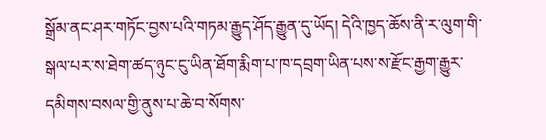སྒྲོམ་ནང་ཤར་གཏོང་བྱས་པའི་གཏམ་རྒྱུད་ཤོད་རྒྱུན་དུ་ཡོད། དེའི་ཁྱད་ཆོས་ནི་ར་ལུག་གི་སྒལ་པར་ས་ཐེག་ཚད་ཉུང་ངུ་ཡིན་ཐོག་རྨིག་པ་ཁ་དབྲག་ཡིན་པས་ས་རྫོང་རྒྱག་རྒྱུར་དམིགས་བསལ་གྱི་ནུས་པ་ཆེ་བ་སོགས་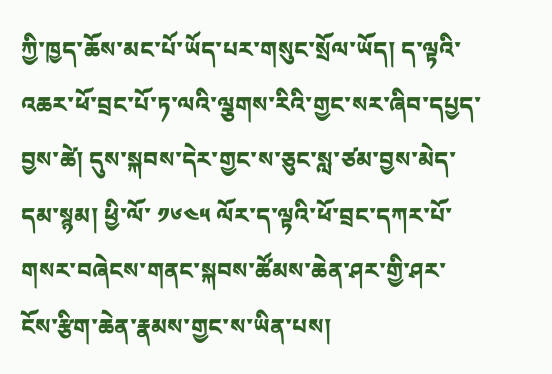ཀྱི་ཁྱད་ཆོས་མང་པོ་ཡོད་པར་གསུང་སྲོལ་ཡོད། ད་ལྟའི་འཆར་ཕོ་བྲང་པོ་ཏ་ལའི་ལྕགས་རིའི་གྱང་སར་ཞིབ་དཔྱད་བྱས་ཚེ། དུས་སྐབས་དེར་གྱང་ས་ཅུང་སླ་ཙམ་བྱས་མེད་དམ་སྙམ། ཕྱི་ལོ་ ༡༦༤༥ ལོར་ད་ལྟའི་ཕོ་བྲང་དཀར་པོ་གསར་བཞེངས་གནང་སྐབས་ཚོམས་ཆེན་ཤར་གྱི་ཤར་ངོས་རྩིག་ཆེན་རྣམས་གྱང་ས་ཡིན་པས།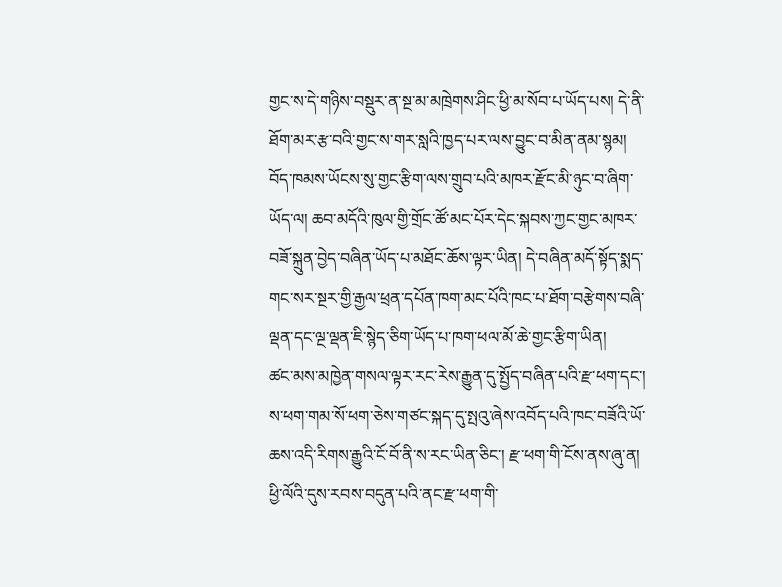གྱང་ས་དེ་གཉིས་བསྡུར་ན་སྔ་མ་མཁྲེགས་ཤིང་ཕྱི་མ་སོབ་པ་ཡོད་པས། དེ་ནི་ཐོག་མར་རྩ་བའི་གྱང་ས་གར་སླའི་ཁྱད་པར་ལས་བྱུང་བ་མིན་ནམ་སྙམ།
བོད་ཁམས་ཡོངས་སུ་གྱང་རྩིག་ལས་གྲུབ་པའི་མཁར་རྫོང་མི་ཉུང་བ་ཞིག་ཡོད་ལ། ཆབ་མདོའི་ཁུལ་གྱི་གྲོང་ཚོ་མང་པོར་དེང་སྐབས་ཀྱང་གྱང་མཁར་བཟོ་སྐྲུན་བྱེད་བཞིན་ཡོད་པ་མཐོང་ཆོས་ལྟར་ཡིན། དེ་བཞིན་མདོ་སྟོད་སྨད་གང་སར་སྔར་གྱི་རྒྱལ་ཕྲན་དཔོན་ཁག་མང་པོའི་ཁང་པ་ཐོག་བརྩེགས་བཞི་ལྡན་དང་ལྔ་ལྡན་ཇི་སྙེད་ཅིག་ཡོད་པ་ཁག་ཕལ་མོ་ཆེ་གྱང་རྩིག་ཡིན།
ཚང་མས་མཁྱེན་གསལ་ལྟར་རང་རེས་རྒྱུན་དུ་སྤྱོད་བཞིན་པའི་རྫ་ཕག་དང་། ས་ཕག་གམ་སོ་ཕག་ཅེས་གཙང་སྐད་དུ་སྤའུ་ཞེས་འབོད་པའི་ཁང་བཟོའི་ཡོ་ཆས་འདི་རིགས་རྒྱུའི་ངོ་བོ་ནི་ས་རང་ཡིན་ཅིང་། རྫ་ཕག་གི་ངོས་ནས་ཞུ་ན། ཕྱི་ལོའི་དུས་རབས་བདུན་པའི་ནང་རྫ་ཕག་གི་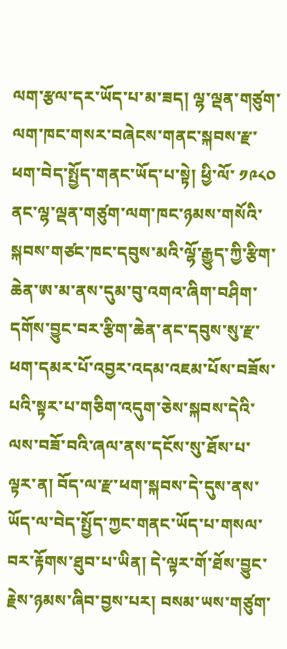ལག་རྩལ་དར་ཡོད་པ་མ་ཟད། ལྷ་ལྡན་གཙུག་ལག་ཁང་གསར་བཞེངས་གནང་སྐབས་རྫ་ཕག་བེད་སྤྱོད་གནང་ཡོད་པ་སྟེ། ཕྱི་ལོ་ ༡༩༨༠ ནང་ལྷ་ལྡན་གཙུག་ལག་ཁང་ཉམས་གསོའི་སྐབས་གཙང་ཁང་དབུས་མའི་ལྷོ་རྒྱུད་ཀྱི་རྩིག་ཆེན་ཨ་མ་ནས་དུམ་བུ་འགའ་ཞིག་བཤིག་དགོས་བྱུང་བར་རྩིག་ཆེན་ནང་དབུས་སུ་རྫ་ཕག་དམར་པོ་འབྱར་འདམ་འཇམ་པོས་བཟོས་པའི་སྟར་པ་གཅིག་འདུག་ཅེས་སྐབས་དེའི་ལས་བཟོ་བའི་ཞལ་ནས་དངོས་སུ་ཐོས་པ་ལྟར་ན། བོད་ལ་རྫ་ཕག་སྐབས་དེ་དུས་ནས་ཡོད་ལ་བེད་སྤྱོད་ཀྱང་གནང་ཡོད་པ་གསལ་བར་རྟོགས་ཐུབ་པ་ཡིན། དེ་ལྟར་གོ་ཐོས་བྱུང་རྗེས་ཉམས་ཞིབ་བྱས་པར། བསམ་ཡས་གཙུག་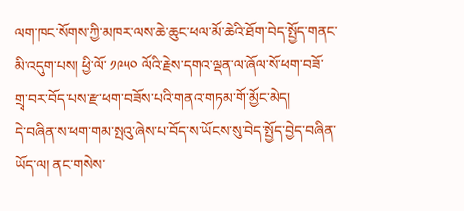ལག་ཁང་སོགས་ཀྱི་མཁར་ལས་ཆེ་ཆུང་ཕལ་མོ་ཆེའི་ཐོག་བེད་སྤྱོད་གནང་མི་འདུག་པས། ཕྱི་ལོ་ ༡༩༥༠ ལོའི་རྗེས་དགའ་ལྡན་ལ་ཞོལ་སོ་ཕག་བཟོ་གྲྭ་བར་བོད་པས་རྫ་ཕག་བཟོས་པའི་གནའ་གཏམ་གོ་མྱོང་མེད།
དེ་བཞིན་ས་ཕག་གམ་སྤའུ་ཞེས་པ་བོད་ས་ཡོངས་སུ་བེད་སྤྱོད་བྱེད་བཞིན་ཡོད་ལ། ནང་གསེས་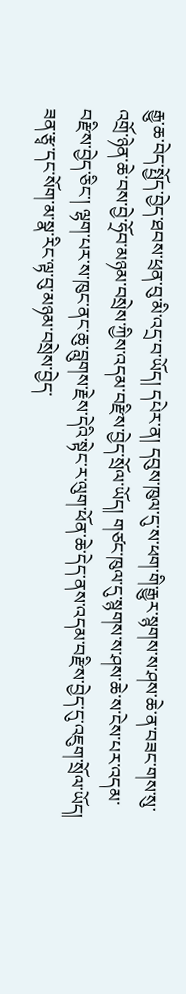རྒྱུ་ཆ་བེད་སྤྱོད་བྱེད་ཐབས་ཕྲན་བུ་མི་འདྲ་བ་ཡོད། དཔེར་ན། དབུས་ཁུལ་དུ་ས་ཕག་གི་རྒྱུར་སྙགས་ས་ཤས་ཆེ་ན་བཟང་གས་སུ་འགྲོ་ཉེན་ཆེ་བས་བྱེ་ཧྲོབ་མཉམ་བསྲེས་ཀྱིས་འདམ་བརྫིས་བྱེད་སྲོལ་ཡོད། གཙང་ཁུལ་དུ་སྙགས་ས་ཤས་ཆེ་ས་ངེས་པར་འདམ་བརྫིས་བྱེད་ཅིང་། ལྷག་པར་ས་ཁུང་ནང་ཆུ་བླུགས་རྗེས་དེའི་སྟེང་ར་ལུག་ཕོན་ཆེ་དེད་ནས་འདམ་བརྫིས་བྱེད་དུ་འཇུག་སྲོལ་ཡོད། ཟན་རྩྭ་དང་སོག་མ་སྣ་རིང་ལྟ་བུ་མཉམ་བསྲེས་བྱེད་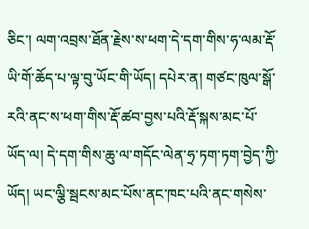ཅིང་། ལག་འབྲས་ཐོན་རྗེས་ས་ཕག་དེ་དག་གིས་ཧ་ལམ་རྡོ་ཡི་གོ་ཆོད་པ་ལྟ་བུ་ཡོང་གི་ཡོད། དཔེར་ན། གཙང་ཁུལ་སྒོ་རའི་ནང་ས་ཕག་གིས་རྡོ་ཚབ་བྱས་པའི་རྡོ་སྐས་མང་པོ་ཡོད་ལ། དེ་དག་གིས་ཆུ་ལ་གདོང་ལེན་ཧྲ་ཏག་ཏག་བྱེད་ཀྱི་ཡོད། ཡང་ལྕི་སྦངས་མང་པོས་ནང་ཁང་པའི་ནང་གསེས་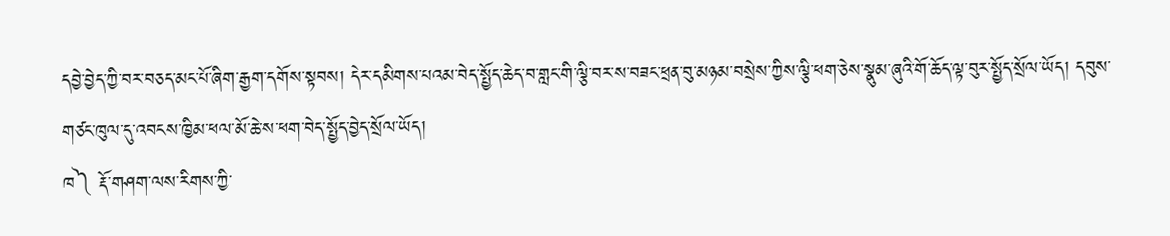དབྱེ་བྱེད་ཀྱི་བར་བཅད་མང་པོ་ཞིག་རྒྱག་དགོས་སྟབས། དེར་དམིགས་པའམ་བེད་སྤྱོད་ཆེད་བ་གླང་གི་ལྕི་བར་ས་བཟང་ཕྲན་བུ་མཉམ་བསྲེས་ཀྱིས་ལྕི་ཕག་ཅེས་སྣུམ་ཞུའི་གོ་ཆོད་ལྟ་བུར་སྤྱོད་སྲོལ་ཡོད། དབུས་གཙང་ཁུལ་དུ་འབངས་ཁྱིམ་ཕལ་མོ་ཆེ་ས་ཕག་བེད་སྤྱོད་བྱེད་སྲོལ་ཡོད།
ཁ༽ རྡོ་གཤག་ལས་རིགས་ཀྱི་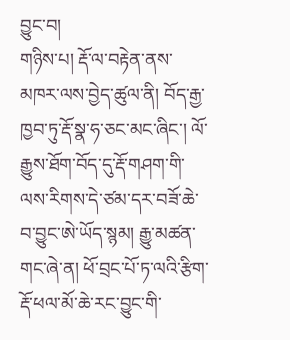བྱུང་བ།
གཉིས་པ། རྡོ་ལ་བརྟེན་ནས་མཁར་ལས་བྱེད་ཚུལ་ནི། བོད་རྒྱ་ཁྱབ་ཏུ་རྡོ་སྣ་ཧ་ཅང་མང་ཞིང་། ལོ་རྒྱུས་ཐོག་བོད་དུ་རྡོ་གཤག་གི་ལས་རིགས་དེ་ཙམ་དར་བཟོ་ཆེ་བ་བྱུང་ཨེ་ཡོད་སྙམ། རྒྱུ་མཚན་གང་ཞེ་ན། ཕོ་བྲང་པོ་ཏ་ལའི་རྩིག་རྡོ་ཕལ་མོ་ཆེ་རང་བྱུང་གི་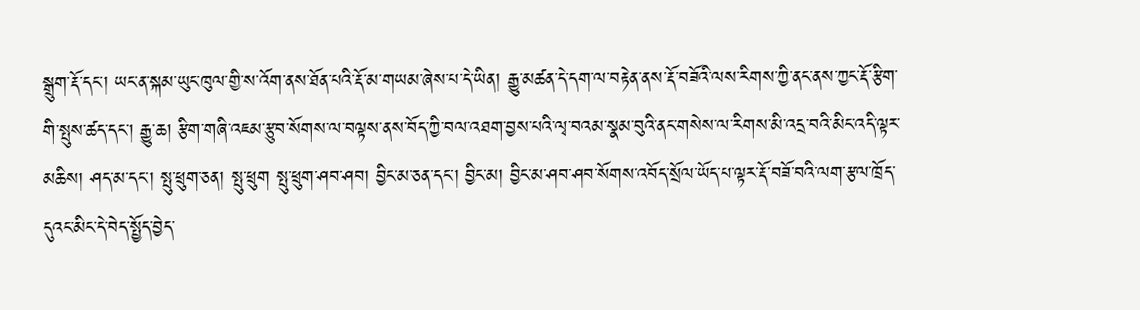སྒྲུག་རྡོ་དང་། ཡང་ན་སྐམ་ཡུང་ཁུལ་གྱི་ས་འོག་ནས་ཐོན་པའི་རྡོ་མ་གཡམ་ཞེས་པ་དེ་ཡིན། རྒྱུ་མཚན་དེ་དག་ལ་བརྟེན་ནས་རྡོ་བཟོའི་ལས་རིགས་ཀྱི་ནང་ནས་ཀྱང་རྡོ་རྩིག་གི་སྤུས་ཚད་དང་། རྒྱུ་ཆ། རྩིག་གཞི་འཇམ་རྩུབ་སོགས་ལ་བལྟས་ནས་བོད་ཀྱི་བལ་འཐག་བྱས་པའི་ལྭ་བའམ་སྣམ་བུའི་ནང་གསེས་ལ་རིགས་མི་འདྲ་བའི་མིང་འདི་ལྟར་མཆིས། ཤད་མ་དང་། སྤུ་ཕྲུག་ཅན། སྤུ་ཕྲུག སྤུ་ཕྲུག་ཤབ་ཤབ། བྱིང་མ་ཅན་དང་། བྱིང་མ། བྱིང་མ་ཤབ་ཤབ་སོགས་འབོད་སྲོལ་ཡོད་པ་ལྟར་རྡོ་བཟོ་བའི་ལག་རྩལ་ཁྲོད་དུའང་མིང་དེ་བེད་སྤྱོད་བྱེད་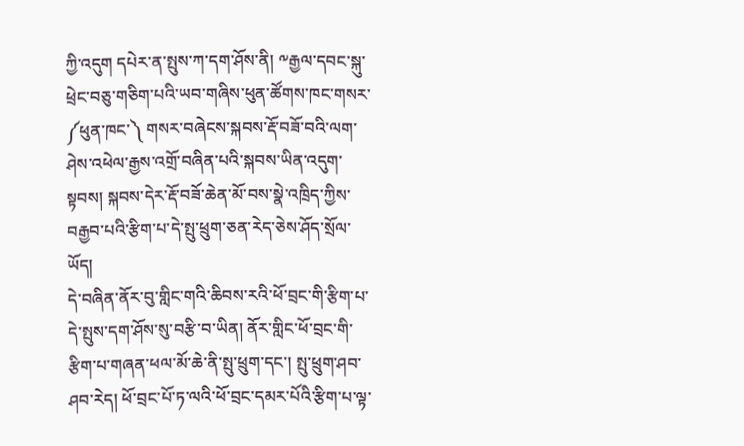ཀྱི་འདུག དཔེར་ན་སྤུས་ཀ་དག་ཤོས་ནི། ༸རྒྱལ་དབང་སྐུ་ཕྲེང་བཅུ་གཅིག་པའི་ཡབ་གཞིས་ཕུན་ཚོགས་ཁང་གསར་ ༼ཕུན་ཁང་༽ གསར་བཞེངས་སྐབས་རྡོ་བཟོ་བའི་ལག་ཤེས་འཕེལ་རྒྱས་འགྲོ་བཞིན་པའི་སྐབས་ཡིན་འདུག་སྟབས། སྐབས་དེར་རྡོ་བཟོ་ཆེན་མོ་བས་སྣེ་འཁྲིད་ཀྱིས་བརྒྱབ་པའི་རྩིག་པ་དེ་སྤུ་ཕྲུག་ཅན་རེད་ཅེས་ཤོད་སྲོལ་ཡོད།
དེ་བཞིན་ནོར་བུ་གླིང་གའི་ཆིབས་རའི་ཕོ་བྲང་གི་རྩིག་པ་དེ་སྤུས་དག་ཤོས་སུ་བརྩི་བ་ཡིན། ནོར་གླིང་ཕོ་བྲང་གི་རྩིག་པ་གཞན་ཕལ་མོ་ཆེ་ནི་སྤུ་ཕྲུག་དང་། སྤུ་ཕྲུག་ཤབ་ཤབ་རེད། ཕོ་བྲང་པོ་ཏ་ལའི་ཕོ་བྲང་དམར་པོའི་རྩིག་པ་ལྟ་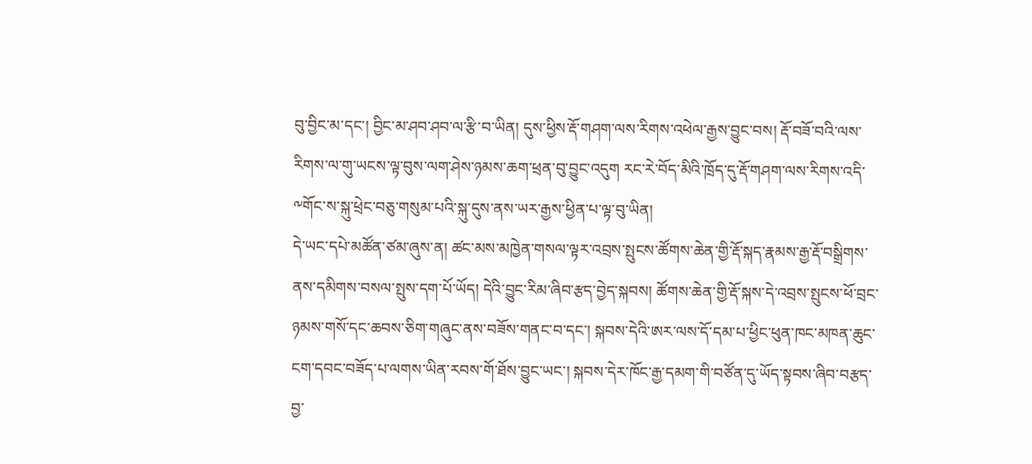བུ་བྱིང་མ་དང་། བྱིང་མ་ཤབ་ཤབ་ལ་རྩི་བ་ཡིན། དུས་ཕྱིས་རྡོ་གཤག་ལས་རིགས་འཕེལ་རྒྱས་བྱུང་བས། རྡོ་བཟོ་བའི་ལས་རིགས་ལ་གུ་ཡངས་ལྟ་བུས་ལག་ཤེས་ཉམས་ཆག་ཕྲན་བུ་བྱུང་འདུག རང་རེ་བོད་མིའི་ཁྲོད་དུ་རྡོ་གཤག་ལས་རིགས་འདི་༸གོང་ས་སྐུ་ཕྲེང་བཅུ་གསུམ་པའི་སྐུ་དུས་ནས་ཡར་རྒྱས་ཕྱིན་པ་ལྟ་བུ་ཡིན།
དེ་ཡང་དཔེ་མཚོན་ཙམ་ཞུས་ན། ཚང་མས་མཁྱེན་གསལ་ལྟར་འབྲས་སྤུངས་ཚོགས་ཆེན་གྱི་རྡོ་སྐད་རྣམས་རྒྱ་རྡོ་བསྒྲིགས་ནས་དམིགས་བསལ་སྤུས་དག་པོ་ཡོད། དེའི་བྱུང་རིམ་ཞིབ་རྩད་བྱེད་སྐབས། ཚོགས་ཆེན་གྱི་རྡོ་སྐས་དེ་འབྲས་སྤུངས་ཕོ་བྲང་ཉམས་གསོ་དང་ཆབས་ཅིག་གཞུང་ནས་བཟོས་གནང་བ་དང་། སྐབས་དེའི་ཨར་ལས་དོ་དམ་པ་ཕྱིང་ཕུན་ཁང་མཁན་ཆུང་ངག་དབང་བཟོད་པ་ལགས་ཡིན་རབས་གོ་ཐོས་བྱུང་ཡང་། སྐབས་དེར་ཁོང་རྒྱ་དམག་གི་བཙོན་དུ་ཡོད་སྟབས་ཞིབ་བརྩད་བྱ་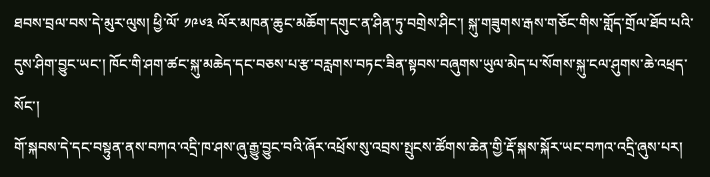ཐབས་བྲལ་བས་དེ་མུར་ལུས། ཕྱི་ལོ་ ༡༩༦༣ ལོར་མཁན་ཆུང་མཆོག་དགུང་ན་ཤིན་ཏུ་བགྲེས་ཤིང་། སྐུ་གཟུགས་རྒས་གཅོང་གིས་གློད་གྲོལ་ཐོབ་པའི་དུས་ཤིག་བྱུང་ཡང་། ཁོང་གི་ཤག་ཚང་སྐུ་མཆེད་དང་བཅས་པ་རྩ་བརླགས་བཏང་ཟིན་སྟབས་བཞུགས་ཡུལ་མེད་པ་སོགས་སྐུ་ངལ་ཤུགས་ཆེ་འཕྲད་སོང་།
གོ་སྐབས་དེ་དང་བསྟུན་ནས་བཀའ་འདྲི་ཁ་ཤས་ཞུ་རྒྱུ་བྱུང་བའི་ཞོར་འཕྲོས་སུ་འབྲས་སྤུངས་ཚོགས་ཆེན་གྱི་རྡོ་སྐས་སྐོར་ཡང་བཀའ་འདྲི་ཞུས་པར།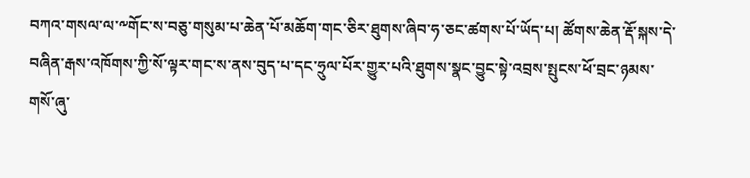བཀའ་གསལ་ལ་༸གོང་ས་བཅུ་གསུམ་པ་ཆེན་པོ་མཆོག་གང་ཅིར་ཐུགས་ཞིབ་ཧ་ཅང་ཚགས་པོ་ཡོད་པ། ཚོགས་ཆེན་རྡོ་སྐས་དེ་བཞིན་རྒས་འཁོགས་ཀྱི་སོ་ལྟར་གང་ས་ནས་བུད་པ་དང་ཧྲུལ་པོར་གྱུར་པའི་ཐུགས་སྣང་བྱུང་སྟེ་འབྲས་སྤུངས་ཕོ་བྲང་ཉམས་གསོ་ཞུ་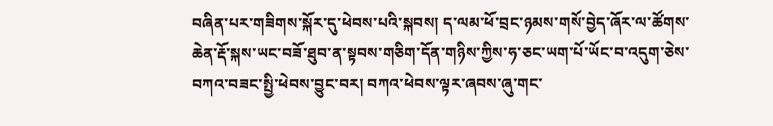བཞིན་པར་གཟིགས་སྐོར་དུ་ཕེབས་པའི་སྐབས། ད་ལམ་ཕོ་བྲང་ཉམས་གསོ་བྱེད་ཞོར་ལ་ཚོགས་ཆེན་རྡོ་སྐས་ཡང་བཟོ་ཐུབ་ན་སྟབས་གཅིག་དོན་གཉིས་ཀྱིས་ཧ་ཅང་ཡག་པོ་ཡོང་བ་འདུག་ཅེས་བཀའ་བཟང་སྤྱི་ཕེབས་བྱུང་བར། བཀའ་ཕེབས་ལྟར་ཞབས་ཞུ་གང་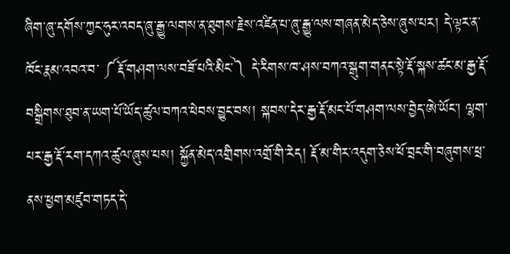ཞིག་ཞུ་དགོས་ཀྱང་ཧུར་འབད་ཞུ་རྒྱུ་ལགས་ན་ཐུགས་རྗེས་འཛིན་པ་ཞུ་རྒྱུ་ལས་གཞན་མེད་ཅེས་ཞུས་པར། དེ་ལྟར་ན་ཁོང་རྣམ་འབའ་བ་ ༼རྡོ་གཤག་ལས་བཟོ་པའི་མིང་༽ དེ་རིགས་ཁ་ཤས་བཀའ་སྒུག་གནང་སྟེ་རྡོ་སྐས་ཚང་མ་རྒྱ་རྡོ་བསྒྲིགས་ཐུབ་ན་ཡག་པོ་ཡོད་ཚུལ་བཀའ་ཕེབས་བྱུང་བས། སྐབས་དེར་རྒྱ་རྡོ་མང་པོ་གཤག་ལས་བྱེད་ཨེ་ཡོང་། ལྷག་པར་རྒྱ་རྡོ་རག་དཀའ་ཚུལ་ཞུས་པས། སྐྱོན་མེད་འགྲིགས་འགྲོ་གི་རེད། རྡོ་མ་གིར་འདུག་ཅེས་ཕོ་བྲང་གི་བཞུགས་ཕྲ་ནས་ཕྱག་མཛུབ་གཏད་དེ་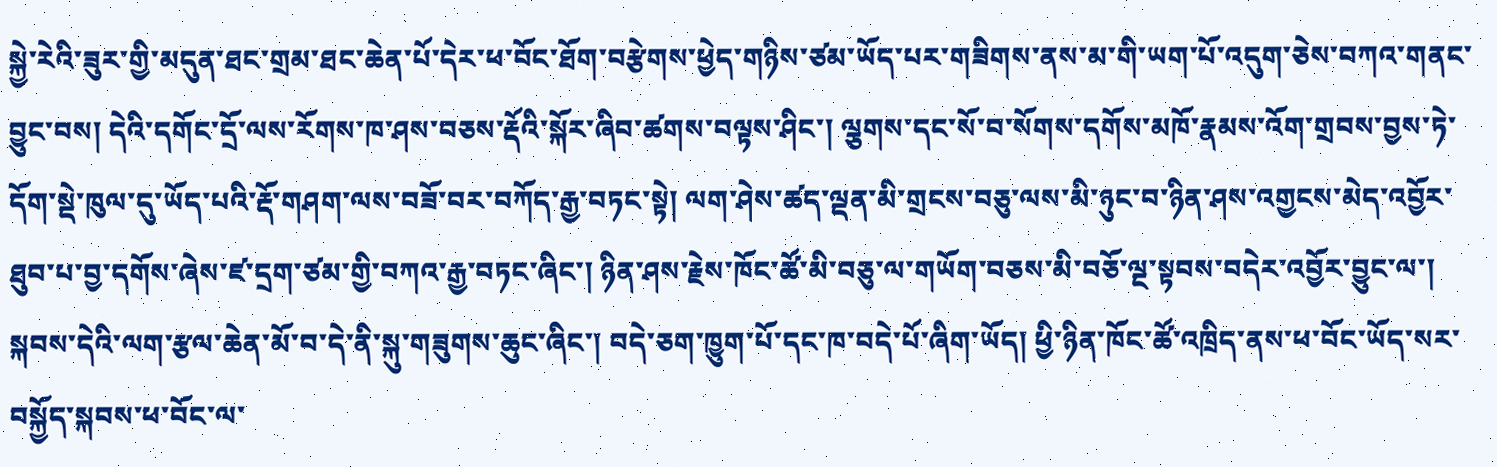སྐྱེ་རེའི་ཟུར་གྱི་མདུན་ཐང་གྲམ་ཐང་ཆེན་པོ་དེར་ཕ་བོང་ཐོག་བརྩེགས་ཕྱེད་གཉིས་ཙམ་ཡོད་པར་གཟིགས་ནས་མ་གི་ཡག་པོ་འདུག་ཅེས་བཀའ་གནང་བྱུང་བས། དེའི་དགོང་དྲོ་ལས་རོགས་ཁ་ཤས་བཅས་རྡོའི་སྐོར་ཞིབ་ཚགས་བལྟས་ཤིང་། ལྕགས་དང་སོ་བ་སོགས་དགོས་མཁོ་རྣམས་འོག་གྲབས་བྱས་ཏེ་དོག་སྡེ་ཁུལ་དུ་ཡོད་པའི་རྡོ་གཤག་ལས་བཟོ་བར་བཀོད་རྒྱ་བཏང་སྟེ། ལག་ཤེས་ཚད་ལྡན་མི་གྲངས་བཅུ་ལས་མི་ཉུང་བ་ཉིན་ཤས་འགྱངས་མེད་འབྱོར་ཐུབ་པ་བྱ་དགོས་ཞེས་ཛ་དྲག་ཙམ་གྱི་བཀའ་རྒྱ་བཏང་ཞིང་། ཉིན་ཤས་རྗེས་ཁོང་ཚོ་མི་བཅུ་ལ་གཡོག་བཅས་མི་བཅོ་ལྔ་སྟབས་བདེར་འབྱོར་བྱུང་ལ་། སྐབས་དེའི་ལག་རྩལ་ཆེན་མོ་བ་དེ་ནི་སྐུ་གཟུགས་ཆུང་ཞིང་། བདེ་ཅག་ཁྱུག་པོ་དང་ཁ་བདེ་པོ་ཞིག་ཡོད། ཕྱི་ཉིན་ཁོང་ཚོ་འཁྲིད་ནས་ཕ་བོང་ཡོད་སར་བསྐྱོད་སྐབས་ཕ་བོང་ལ་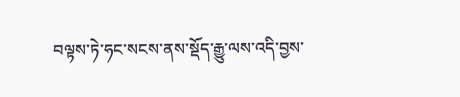བལྟས་ཏེ་ཧང་སངས་ནས་སྡོད་རྒྱུ་ལས་འདི་བྱས་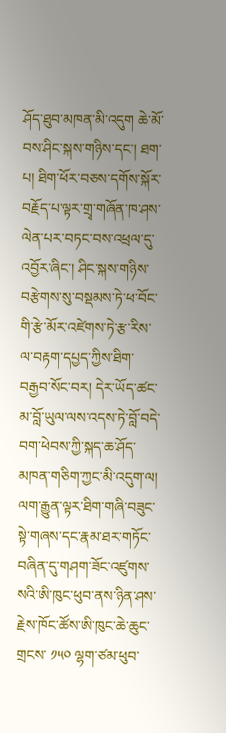ཤོད་ཐུབ་མཁན་མི་འདུག ཆེ་མོ་བས་ཤིང་སྐས་གཉིས་དང་། ཐག་པ། ཐིག་ཕོར་བཅས་དགོས་སྐོར་བརྗོད་པ་ལྟར་གྲྭ་གཞོན་ཁ་ཤས་ལེན་པར་བཏང་བས་འཕྲལ་དུ་འབྱོར་ཞིང་། ཤིང་སྐས་གཉིས་བརྩེགས་སུ་བསྡམས་ཏེ་ཕ་བོང་གི་རྩེ་མོར་འཛེགས་ཏེ་རྩ་རིས་ལ་བརྟག་དཔྱད་ཀྱིས་ཐིག་བརྒྱབ་སོང་བར། དེར་ཡོད་ཚང་མ་བློ་ཡུལ་ལས་འདས་ཏེ་བློ་བདེ་བག་ཕེབས་ཀྱི་སྐད་ཆ་ཤོད་མཁན་གཅིག་ཀྱང་མི་འདུག་ལ། ལག་རྒྱུན་ལྟར་ཐིག་གཞི་བཟུང་སྟེ་གཞས་དང་རྣམ་ཐར་གཏོང་བཞིན་དུ་གཤག་ཟོང་འཛུགས་སའི་ཨི་ཁུང་ཕུབ་ནས་ཉིན་ཤས་རྗེས་ཁོང་ཚོས་ཨི་ཁུང་ཆེ་ཆུང་གྲངས་ ༡༥༠ ལྷག་ཙམ་ཕུབ་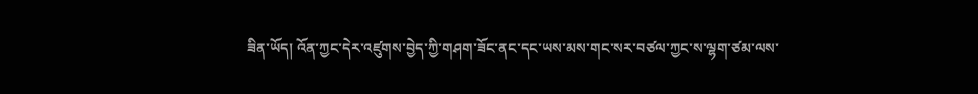ཟིན་ཡོད། འོན་ཀྱང་དེར་འཛུགས་བྱེད་ཀྱི་གཤག་ཟོང་ནང་དང་ཡས་མས་གང་སར་བཙལ་ཀྱང་ས་ལྷག་ཙམ་ལས་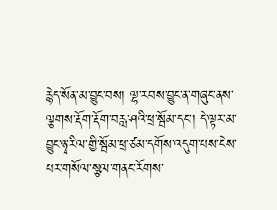རྙེད་སོན་མ་བྱུང་བས། ལྷ་རབས་བྱུང་ན་གཞུང་ནས་ལྕགས་རྡོག་རྡོག་བརླ་ཤའི་ཕྲ་སྦོམ་དང་། དེ་ལྟར་མ་བྱུང་ཉྭ་རིལ་གྱི་སྦོམ་ཕྲ་ཙམ་དགོས་འདུག་པས་ངེས་པར་གསོལ་སྩལ་གནང་རོགས་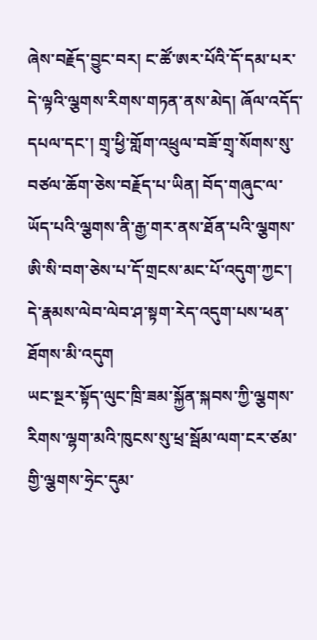ཞེས་བརྗོད་བྱུང་བར། ང་ཚོ་ཨར་པོའི་དོ་དམ་པར་དེ་ལྟའི་ལྕགས་རིགས་གཏན་ནས་མེད། ཞོལ་འདོད་དཔལ་དང་། གྲྭ་ཕྱི་གློག་འཕྲུལ་བཟོ་གྲྭ་སོགས་སུ་བཙལ་ཆོག་ཅེས་བརྗོད་པ་ཡིན། བོད་གཞུང་ལ་ཡོད་པའི་ལྕགས་ནི་རྒྱ་གར་ནས་ཐོན་པའི་ལྕགས་ཨི་སི་བག་ཅེས་པ་དོ་གྲངས་མང་པོ་འདུག་ཀྱང་། དེ་རྣམས་ལེབ་ལེབ་ཤ་སྟག་རེད་འདུག་པས་ཕན་ཐོགས་མི་འདུག
ཡང་སྔར་སྟོད་ལུང་ཁྲི་ཟམ་སྐྱོན་སྐབས་ཀྱི་ལྕགས་རིགས་ལྷག་མའི་ཁུངས་སུ་ཕྲ་སྦོམ་ལག་ངར་ཙམ་གྱི་ལྕགས་ཧྲེང་དུམ་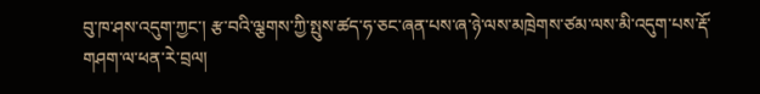བུ་ཁ་ཤས་འདུག་ཀྱང་། རྩ་བའི་ལྕགས་ཀྱི་སྤུས་ཚད་ཧ་ཅང་ཞན་པས་ཞ་ཉེ་ལས་མཁྲེགས་ཙམ་ལས་མི་འདུག་པས་རྡོ་གཤག་ལ་ཕན་རེ་བྲལ།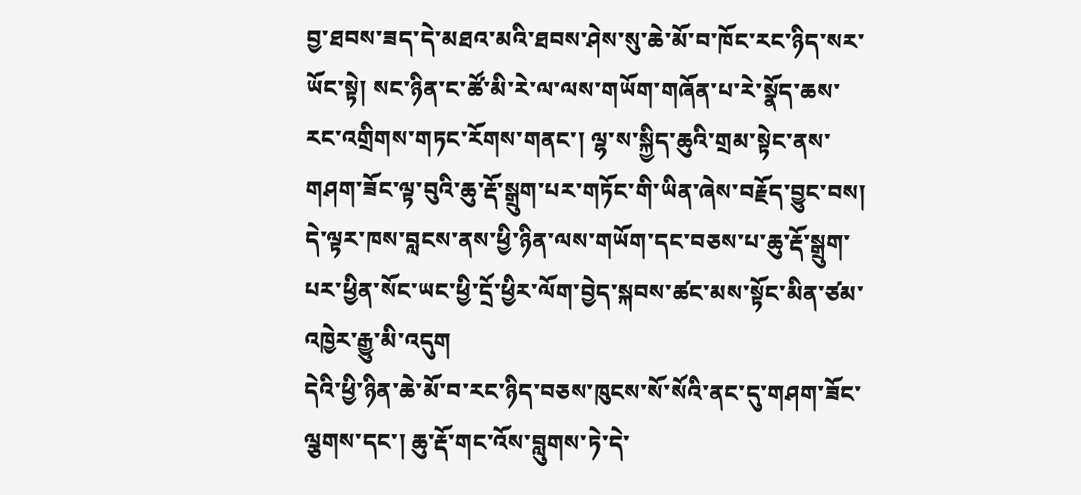བྱ་ཐབས་ཟད་དེ་མཐའ་མའི་ཐབས་ཤེས་སུ་ཆེ་མོ་བ་ཁོང་རང་ཉིད་སར་ཡོང་སྟེ། སང་ཉིན་ང་ཚོ་མི་རེ་ལ་ལས་གཡོག་གཞོན་པ་རེ་སྣོད་ཆས་རང་འགྲིགས་གཏང་རོགས་གནང་། ལྷ་ས་སྐྱིད་ཆུའི་གྲམ་སྟེང་ནས་གཤག་ཟོང་ལྟ་བུའི་ཆུ་རྡོ་སྒྲུག་པར་གཏོང་གི་ཡིན་ཞེས་བརྗོད་བྱུང་བས། དེ་ལྟར་ཁས་བླངས་ནས་ཕྱི་ཉིན་ལས་གཡོག་དང་བཅས་པ་ཆུ་རྡོ་སྒྲུག་པར་ཕྱིན་སོང་ཡང་ཕྱི་དྲོ་ཕྱིར་ལོག་བྱེད་སྐབས་ཚང་མས་སྟོང་མིན་ཙམ་འཁྱེར་རྒྱུ་མི་འདུག
དེའི་ཕྱི་ཉིན་ཆེ་མོ་བ་རང་ཉིད་བཅས་ཁུངས་སོ་སོའི་ནང་དུ་གཤག་ཟོང་ལྕགས་དང་། ཆུ་རྡོ་གང་འོས་བླུགས་ཏེ་དེ་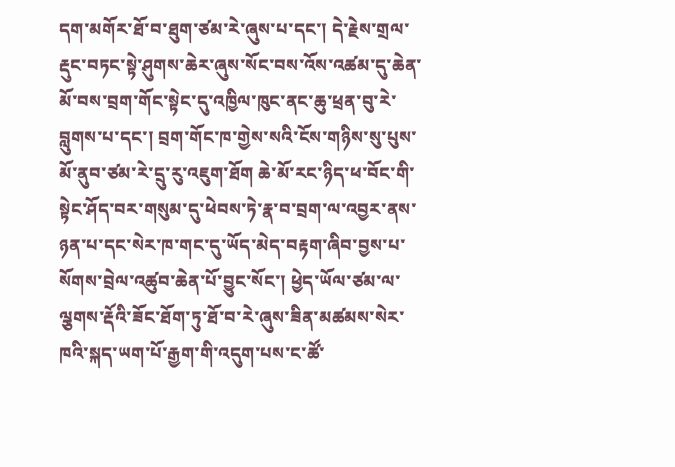དག་མགོར་ཐོ་བ་ཐུག་ཙམ་རེ་ཞུས་པ་དང་། དེ་རྗེས་གྲལ་རྡུང་བཏང་སྟེ་ཤུགས་ཆེར་ཞུས་སོང་བས་འོས་འཚམ་དུ་ཆེན་མོ་བས་བྲག་གོང་སྟེང་དུ་འཁྱིལ་ཁུང་ནང་ཆུ་ཕྲན་བུ་རེ་བླུགས་པ་དང་། བྲག་གོང་ཁ་གྱེས་སའི་ངོས་གཉིས་སུ་པུས་མོ་ནུབ་ཙམ་རེ་དྲུ་རུ་འཇུག་ཐོག ཆེ་མོ་རང་ཉིད་ཕ་བོང་གི་སྟེང་ཤོད་བར་གསུམ་དུ་ཕེབས་ཏེ་རྣ་བ་བྲག་ལ་འབྱར་ནས་ཉན་པ་དང་སེར་ཁ་གང་དུ་ཡོད་མེད་བརྟག་ཞིབ་བྱས་པ་སོགས་བྲེལ་འཚུབ་ཆེན་པོ་བྱུང་སོང་། ཕྱེད་ཡོལ་ཙམ་ལ་ལྕགས་རྡོའི་ཟོང་ཐོག་ཏུ་ཐོ་བ་རེ་ཞུས་ཟིན་མཚམས་སེར་ཁའི་སྐད་ཡག་པོ་རྒྱག་གི་འདུག་པས་ང་ཚོ་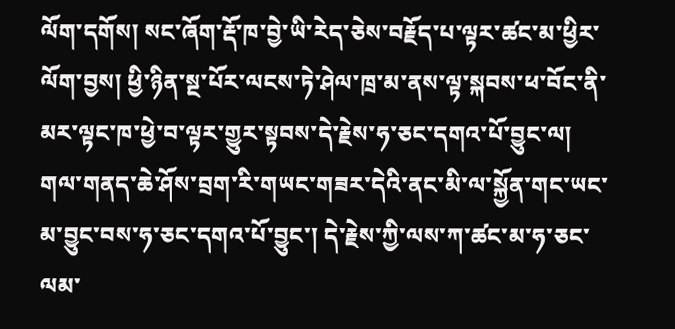ལོག་དགོས། སང་ཞོག་རྡོ་ཁ་བྱེ་ཡི་རེད་ཅེས་བརྗོད་པ་ལྟར་ཚང་མ་ཕྱིར་ལོག་བྱས། ཕྱི་ཉིན་སྔ་པོར་ལངས་ཏེ་ཤེལ་ཁྲ་མ་ནས་ལྟ་སྐབས་ཕ་བོང་ནི་མར་ལྟང་ཁ་ཕྱེ་བ་ལྟར་གྱུར་སྟབས་དེ་རྗེས་ཧ་ཅང་དགའ་པོ་བྱུང་ལ། གལ་གནད་ཆེ་ཤོས་བྲག་རི་གཡང་གཟར་དེའི་ནང་མི་ལ་སྐྱོན་གང་ཡང་མ་བྱུང་བས་ཧ་ཅང་དགའ་པོ་བྱུང་། དེ་རྗེས་ཀྱི་ལས་ཀ་ཚང་མ་ཧ་ཅང་ལམ་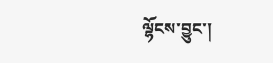ལྷོངས་བྱུང་།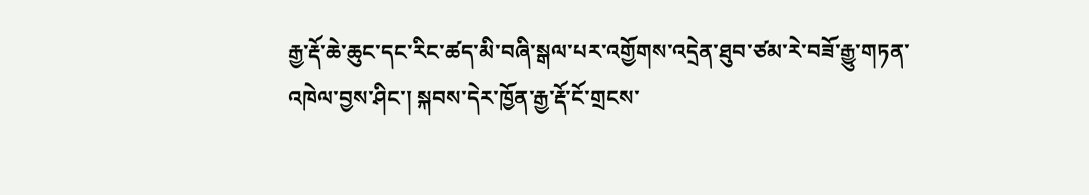རྒྱ་རྡོ་ཆེ་ཆུང་དང་རིང་ཚད་མི་བཞི་སྒལ་པར་འགྱོགས་འདྲེན་ཐུབ་ཙམ་རེ་བཟོ་རྒྱུ་གཏན་འཁེལ་བྱས་ཤིང་། སྐབས་དེར་ཁྱོན་རྒྱ་རྡོ་ངོ་གྲངས་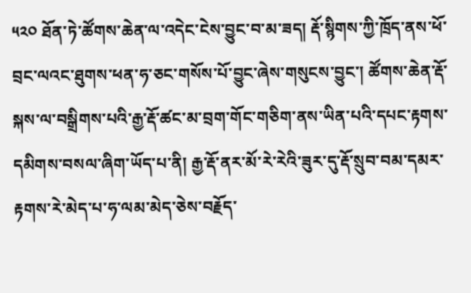༥༢༠ ཐོན་ཏེ་ཚོགས་ཆེན་ལ་འདེང་ངེས་བྱུང་བ་མ་ཟད། རྡོ་སྙིགས་ཀྱི་ཁྲོད་ནས་ཕོ་བྲང་ལའང་ཐུགས་ཕན་ཧ་ཅང་གསོས་པོ་བྱུང་ཞེས་གསུངས་བྱུང་། ཚོགས་ཆེན་རྡོ་སྐས་ལ་བསྒྲིགས་པའི་རྒྱ་རྡོ་ཚང་མ་བྲག་གོང་གཅིག་ནས་ཡིན་པའི་དཔང་རྟགས་དམིགས་བསལ་ཞིག་ཡོད་པ་ནི། རྒྱ་རྡོ་ནར་མོ་རེ་རེའི་ཟུར་དུ་རྡོ་སྲུབ་བམ་དམར་རྟགས་རེ་མེད་པ་ཧ་ལམ་མེད་ཅེས་བརྗོད་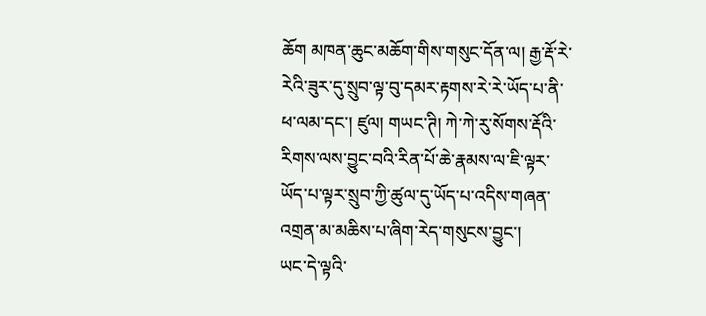ཆོག མཁན་ཆུང་མཆོག་གིས་གསུང་དོན་ལ། རྒྱ་རྡོ་རེ་རེའི་ཟུར་དུ་སྲུབ་ལྟ་བུ་དམར་རྟགས་རེ་རེ་ཡོད་པ་ནི་ཕ་ལམ་དང་། ཛུལ། གཡང་ཊི། ཀེ་ཀེ་རུ་སོགས་རྡོའི་རིགས་ལས་བྱུང་བའི་རིན་པོ་ཆེ་རྣམས་ལ་ཇི་ལྟར་ཡོད་པ་ལྟར་སྲུབ་ཀྱི་ཚུལ་དུ་ཡོད་པ་འདིས་གཞན་འགྲན་མ་མཆིས་པ་ཞིག་རེད་གསུངས་བྱུང་།
ཡང་དེ་ལྟའི་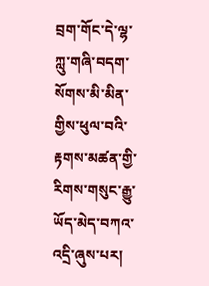བྲག་གོང་དེ་ལྷ་ཀླུ་གཞི་བདག་སོགས་མི་མིན་གྱིས་ཕུལ་བའི་རྟགས་མཚན་གྱི་རིགས་གསུང་རྒྱུ་ཡོད་མེད་བཀའ་འདྲི་ཞུས་པར།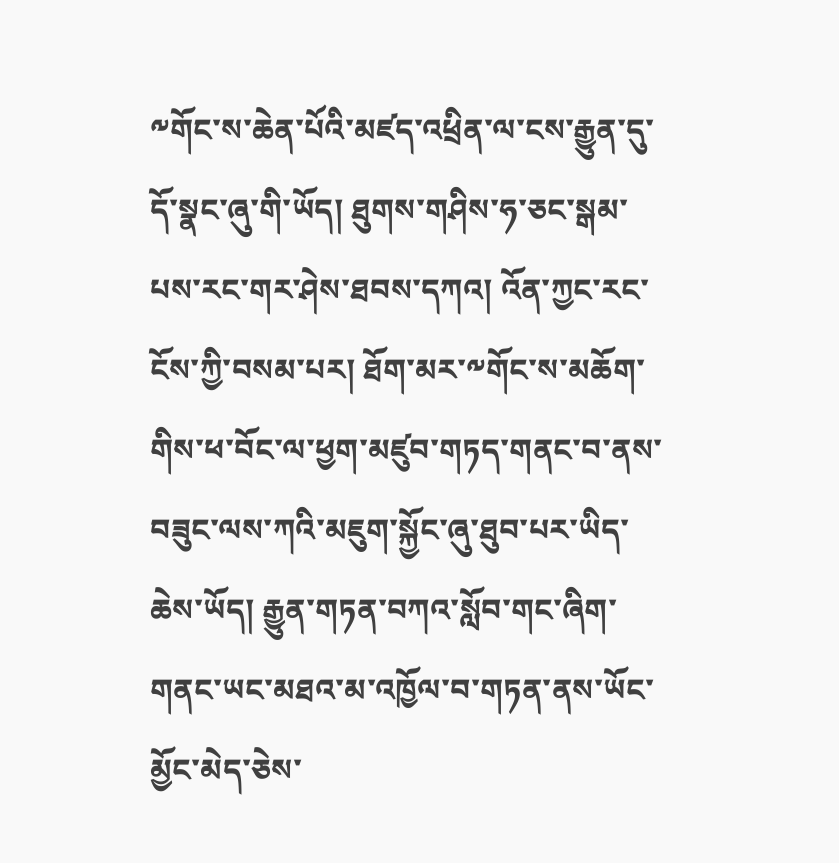༸གོང་ས་ཆེན་པོའི་མཛད་འཕྲིན་ལ་ངས་རྒྱུན་དུ་དོ་སྣང་ཞུ་གི་ཡོད། ཐུགས་གཤིས་ཧ་ཅང་སྒམ་པས་རང་གར་ཤེས་ཐབས་དཀའ། འོན་ཀྱང་རང་ངོས་ཀྱི་བསམ་པར། ཐོག་མར་༸གོང་ས་མཆོག་གིས་ཕ་བོང་ལ་ཕྱག་མཛུབ་གཏད་གནང་བ་ནས་བཟུང་ལས་ཀའི་མཇུག་སྐྱོང་ཞུ་ཐུབ་པར་ཡིད་ཆེས་ཡོད། རྒྱུན་གཏན་བཀའ་སློབ་གང་ཞིག་གནང་ཡང་མཐའ་མ་འཁྱོལ་བ་གཏན་ནས་ཡོང་མྱོང་མེད་ཅེས་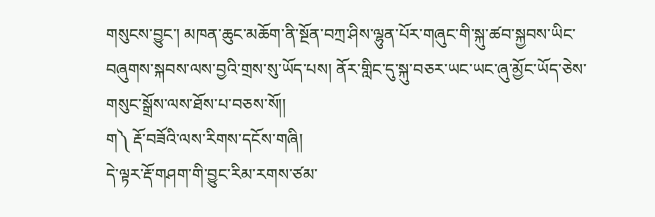གསུངས་བྱུང་། མཁན་ཆུང་མཆོག་ནི་སྔོན་བཀྲ་ཤིས་ལྷུན་པོར་གཞུང་གི་སྐུ་ཚབ་སྐྱབས་ཡིང་བཞུགས་སྐབས་ལས་བྱའི་གྲས་སུ་ཡོད་པས། ནོར་གླིང་དུ་སྐུ་བཅར་ཡང་ཡང་ཞུ་མྱོང་ཡོད་ཅེས་གསུང་སྒྲོས་ལས་ཐོས་པ་བཅས་སོ།།
ག༽ རྡོ་བཟོའི་ལས་རིགས་དངོས་གཞི།
དེ་ལྟར་རྡོ་གཤག་གི་བྱུང་རིམ་རགས་ཙམ་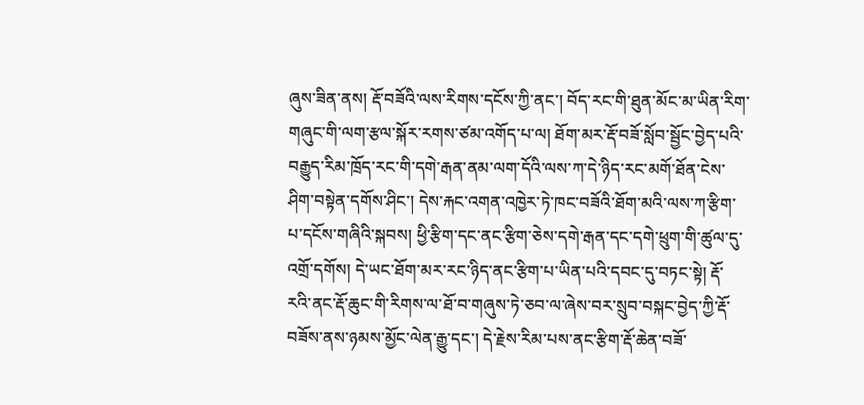ཞུས་ཟིན་ནས། རྡོ་བཟོའི་ལས་རིགས་དངོས་ཀྱི་ནང་། བོད་རང་གི་ཐུན་མོང་མ་ཡིན་རིག་གཞུང་གི་ལག་རྩལ་སྐོར་རགས་ཙམ་འགོད་པ་ལ། ཐོག་མར་རྡོ་བཟོ་སློབ་སྦྱོང་བྱེད་པའི་བརྒྱུད་རིམ་ཁྲོད་རང་གི་དགེ་རྒན་ནམ་ལག་དོའི་ལས་ཀ་དེ་ཉིད་རང་མགོ་ཐོན་ངེས་ཤིག་བསྟེན་དགོས་ཤིང་། དེས་རྐང་འགན་འཁྱེར་ཏེ་ཁང་བཟོའི་ཐོག་མའི་ལས་ཀ་རྩིག་པ་དངོས་གཞིའི་སྐབས། ཕྱི་རྩིག་དང་ནང་རྩིག་ཅེས་དགེ་རྒན་དང་དགེ་ཕྲུག་གི་ཚུལ་དུ་འགྲོ་དགོས། དེ་ཡང་ཐོག་མར་རང་ཉིད་ནང་རྩིག་པ་ཡིན་པའི་དབང་དུ་བཏང་སྟེ། རྡོ་རའི་ནང་རྡོ་ཆུང་གི་རིགས་ལ་ཐོ་བ་གཞུས་ཏེ་ཅབ་ལ་ཞེས་བར་སྲུབ་བསྐང་བྱེད་ཀྱི་རྡོ་བཟོས་ནས་ཉམས་མྱོང་ལེན་རྒྱུ་དང་། དེ་རྗེས་རིམ་པས་ནང་རྩིག་རྡོ་ཆེན་བཟོ་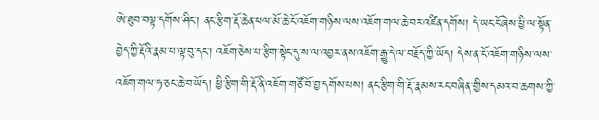ཨེ་ཐུབ་བལྟ་དགོས་ཤིང་། ནང་རྩིག་རྡོ་ཆེན་ཕལ་མོ་ཆེ་ངོ་འཇོག་གཉིས་ལས་འཇོག་གལ་ཆེ་བར་འཛིན་དགོས། དེ་ཡང་ངོ་ཞེས་ཕྱི་ལ་སྟོན་བྱེད་ཀྱི་རྡོའི་རྣམ་པ་ལྟ་བུ་དང་། འཇོག་ཅེས་པ་རྩིག་སྟེང་དུ་ས་ལ་འབྱར་ནས་འཇོག་རྒྱུ་དེ་ལ་བརྗོད་ཀྱི་ཡོད། དེས་ན་ངོ་འཇོག་གཉིས་ལས་འཇོག་གལ་ཧ་ཅང་ཆེ་བ་ཡོད། ཕྱི་རྩིག་གི་རྡོ་ནི་འཇོག་གཙོ་བོ་བྱ་དགོས་པས། ནང་རྩིག་གི་རྡོ་རྣམས་རང་བཞིན་གྱིས་དམའ་བ་ཆགས་ཀྱི་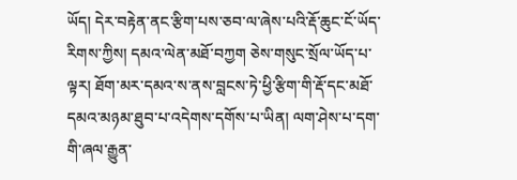ཡོད། དེར་བརྟེན་ནང་རྩིག་པས་ཅབ་ལ་ཞེས་པའི་རྡོ་ཆུང་ངོ་ཡོད་རིགས་ཀྱིས། དམའ་ལེན་མཐོ་བཀྱག ཅེས་གསུང་སྲོལ་ཡོད་པ་ལྟར། ཐོག་མར་དམའ་ས་ནས་བླངས་ཏེ་ཕྱི་རྩིག་གི་རྡོ་དང་མཐོ་དམའ་མཉམ་ཐུབ་པ་འདེགས་དགོས་པ་ཡིན། ལག་ཤེས་པ་དག་གི་ཞལ་རྒྱུན་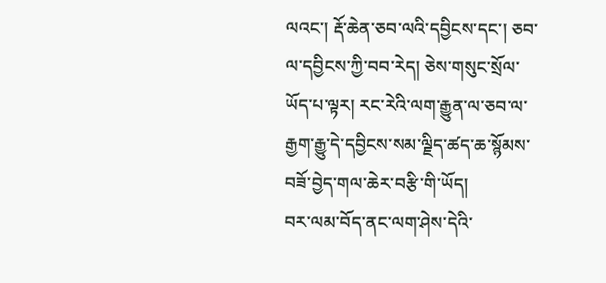ལའང་། རྡོ་ཆེན་ཅབ་ལའི་དབྱིངས་དང་། ཅབ་ལ་དབྱིངས་ཀྱི་བབ་རེད། ཅེས་གསུང་སྲོལ་ཡོད་པ་ལྟར། རང་རེའི་ལག་རྒྱུན་ལ་ཅབ་ལ་རྒྱག་རྒྱུ་དེ་དབྱིངས་སམ་ལྗིད་ཚད་ཆ་སྙོམས་བཟོ་བྱེད་གལ་ཆེར་བརྩི་གི་ཡོད།
བར་ལམ་བོད་ནང་ལག་ཤེས་དེའི་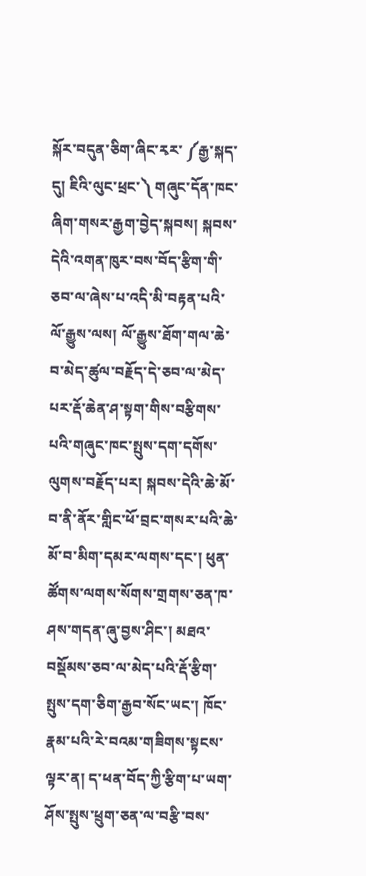སྐོར་བདུན་ཅིག་ཞིང་རྭར་ ༼རྒྱ་སྐད་དུ། ཇིའི་ལུང་ཕྲང་༽ གཞུང་དོན་ཁང་ཞིག་གསར་རྒྱག་བྱེད་སྐབས། སྐབས་དེའི་འགན་ཁུར་བས་བོད་རྩིག་གི་ཅབ་ལ་ཞེས་པ་འདི་མི་བརྟན་པའི་ལོ་རྒྱུས་ལས། ལོ་རྒྱུས་ཐོག་གལ་ཆེ་བ་མེད་ཚུལ་བརྗོད་དེ་ཅབ་ལ་མེད་པར་རྡོ་ཆེན་ཤ་སྟག་གིས་བརྩིགས་པའི་གཞུང་ཁང་སྤུས་དག་དགོས་ལུགས་བརྗོད་པར། སྐབས་དེའི་ཆེ་མོ་བ་ནི་ནོར་གླིང་ཕོ་བྲང་གསར་པའི་ཆེ་མོ་བ་མིག་དམར་ལགས་དང་། ཕུན་ཚོགས་ལགས་སོགས་གྲགས་ཅན་ཁ་ཤས་གདན་ཞུ་བྱས་ཤིང་། མཐའ་བསྡོམས་ཅབ་ལ་མེད་པའི་རྡོ་རྩིག་སྤུས་དག་ཅིག་རྒྱབ་སོང་ཡང་། ཁོང་རྣམ་པའི་རེ་བའམ་གཟིགས་སྟངས་ལྟར་ན། ད་ཕན་བོད་ཀྱི་རྩིག་པ་ཡག་ཤོས་སྤུས་ཕྲུག་ཅན་ལ་བརྩི་བས་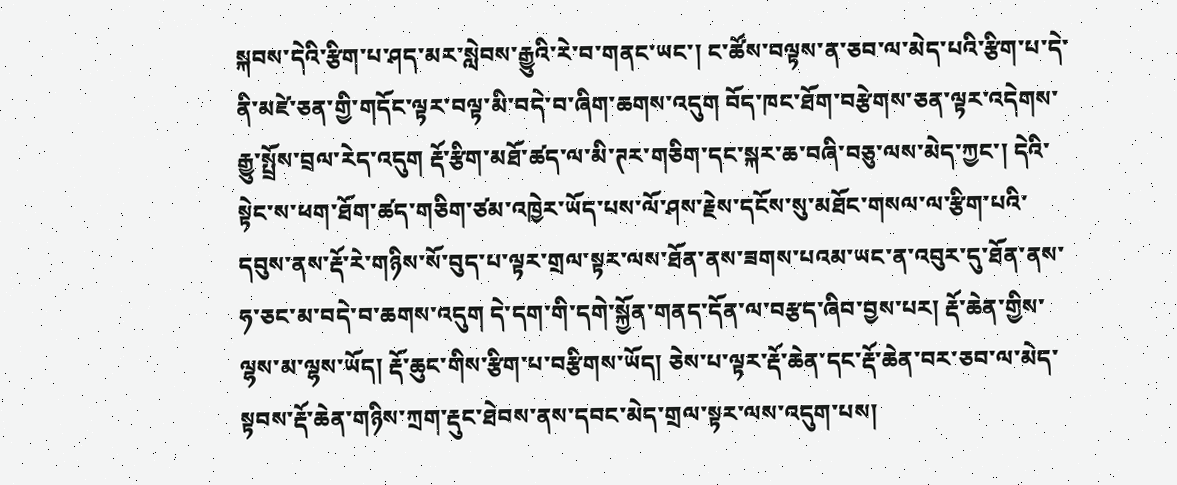སྐབས་དེའི་རྩིག་པ་ཤད་མར་སླེབས་རྒྱུའི་རེ་བ་གནང་ཡང་། ང་ཚོས་བལྟས་ན་ཅབ་ལ་མེད་པའི་རྩིག་པ་དེ་ནི་མཛེ་ཅན་གྱི་གདོང་ལྟར་བལྟ་མི་བདེ་བ་ཞིག་ཆགས་འདུག བོད་ཁང་ཐོག་བརྩེགས་ཅན་ལྟར་འདེགས་རྒྱུ་སྤྲོས་བྲལ་རེད་འདུག རྡོ་རྩིག་མཐོ་ཚད་ལ་མི་ཊར་གཅིག་དང་སྐར་ཆ་བཞི་བཅུ་ལས་མེད་ཀྱང་། དེའི་སྟེང་ས་ཕག་ཐོག་ཚད་གཅིག་ཙམ་འཁྱེར་ཡོད་པས་ལོ་ཤས་རྗེས་དངོས་སུ་མཐོང་གསལ་ལ་རྩིག་པའི་དབུས་ནས་རྡོ་རེ་གཉིས་སོ་བུད་པ་ལྟར་གྲལ་སྟར་ལས་ཐོན་ནས་ཟགས་པའམ་ཡང་ན་འབུར་དུ་ཐོན་ནས་ཧ་ཅང་མ་བདེ་བ་ཆགས་འདུག དེ་དག་གི་དགེ་སྐྱོན་གནད་དོན་ལ་བརྩད་ཞིབ་བྱས་པར། རྡོ་ཆེན་གྱིས་ལྷས་མ་ལྷས་ཡོད། རྡོ་ཆུང་གིས་རྩིག་པ་བརྩིགས་ཡོད། ཅེས་པ་ལྟར་རྡོ་ཆེན་དང་རྡོ་ཆེན་བར་ཅབ་ལ་མེད་སྟབས་རྡོ་ཆེན་གཉིས་ཀྲག་རྡུང་ཐེབས་ནས་དབང་མེད་གྲལ་སྟར་ལས་འདུག་པས།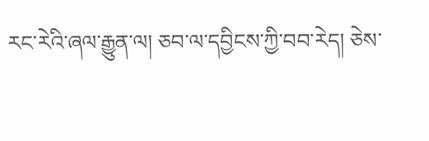རང་རེའི་ཞལ་རྒྱུན་ལ། ཅབ་ལ་དབྱིངས་ཀྱི་བབ་རེད། ཅེས་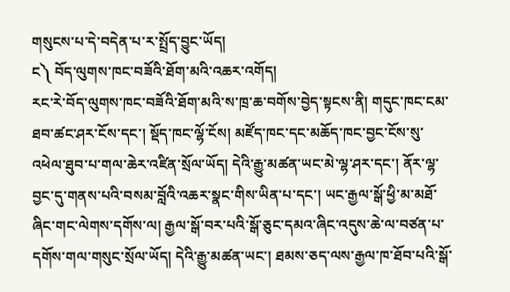གསུངས་པ་དེ་བདེན་པ་ར་སྤྲོད་བྱུང་ཡོད།
ང༽ བོད་ལུགས་ཁང་བཟོའི་ཐོག་མའི་འཆར་འགོད།
རང་རེ་བོད་ལུགས་ཁང་བཟོའི་ཐོག་མའི་ས་ཁྲ་ཆ་བགོས་བྱེད་སྟངས་ནི། གདུང་ཁང་ངམ་ཐབ་ཚང་ཤར་ངོས་དང་། སྡོད་ཁང་ལྷོ་ངོས། མཛོད་ཁང་དང་མཆོད་ཁང་བྱང་ངོས་སུ་འཕེལ་ཐུབ་པ་གལ་ཆེར་འཛིན་སྲོལ་ཡོད། དེའི་རྒྱུ་མཚན་ཡང་མེ་ལྷ་ཤར་དང་། ནོར་ལྷ་བྱང་དུ་གནས་པའི་བསམ་བློའི་འཆར་སྣང་གིས་ཡིན་པ་དང་། ཡང་རྒྱལ་སྒོ་ཕྱི་མ་མཐོ་ཞིང་གང་ལེགས་དགོས་ལ། རྒྱལ་སྒོ་བར་པའི་སྒོ་ཅུང་དམའ་ཞིང་འདུས་ཆེ་ལ་བཙན་པ་དགོས་གལ་གསུང་སྲོལ་ཡོད། དེའི་རྒྱུ་མཚན་ཡང་། ཐམས་ཅད་ལས་རྒྱལ་ཁ་ཐོབ་པའི་སྒོ་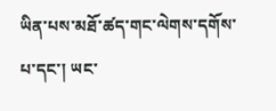ཡིན་པས་མཐོ་ཚད་གང་ལེགས་དགོས་པ་དང་། ཡང་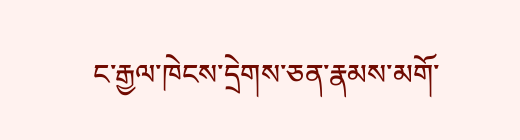ང་རྒྱལ་ཁེངས་དྲེགས་ཅན་རྣམས་མགོ་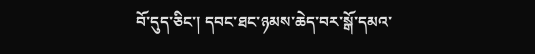བོ་དུད་ཅིང་། དབང་ཐང་ཉམས་ཆེད་བར་སྒོ་དམའ་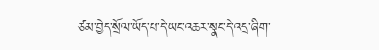ཙམ་བྱེད་སྲོལ་ཡོད་པ་དེ་ཡང་འཆར་སྣང་དེ་འདྲ་ཞིག་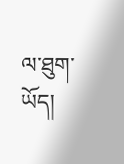ལ་ཐུག་ཡོད།